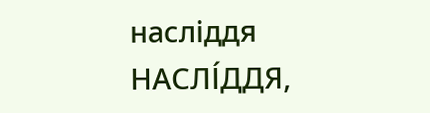насліддя
НАСЛІ́ДДЯ,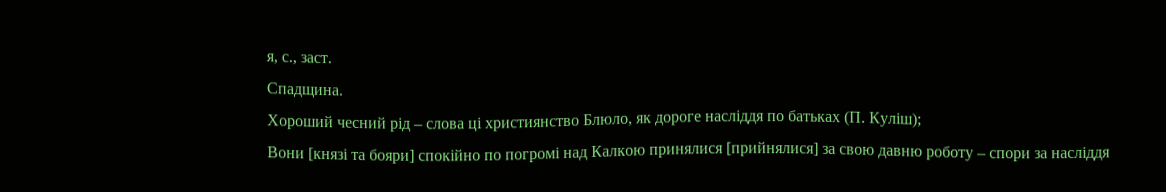я, с., заст.
Спадщина.
Хороший чесний рід – слова ці християнство Блюло, як дороге насліддя по батьках (П. Куліш);
Вони [князі та бояри] спокійно по погромі над Калкою принялися [прийнялися] за свою давню роботу – спори за насліддя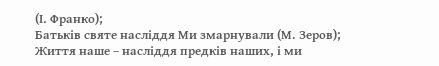(І. Франко);
Батьків святе насліддя Ми змарнували (М. Зеров);
Життя наше – насліддя предків наших, і ми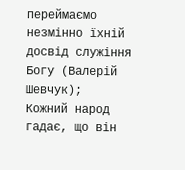переймаємо незмінно їхній досвід служіння Богу (Валерій Шевчук);
Кожний народ гадає, що він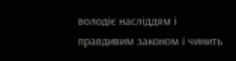володіє насліддям і правдивим законом і чинить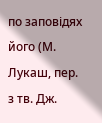по заповідях його (М. Лукаш, пер. з тв. Дж.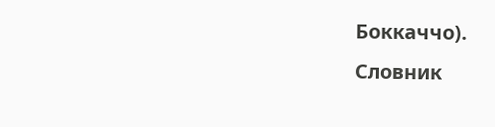Боккаччо).
Словник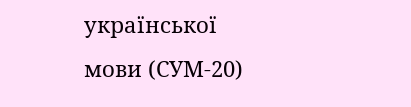української мови (СУМ-20)